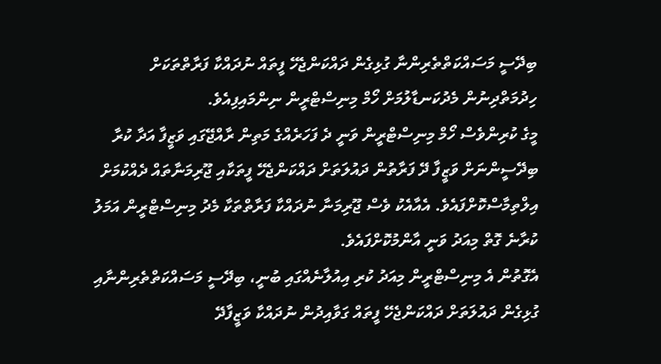ބިދޭސީ މަސައްކަތްތެރިންނާ ގުޅިގެން ދައްކަންޖެހޭ ފީތައް ނުދައްކާ ފަރާތްތަކަށް ހިދުމަތްދިނުން މެދުކަނޑާލުމަށް ހޯމް މިނިސްޓްރީން ނިންމައިފިއެވެ.
މީގެ ކުރިންވެސް ހޯމް މިނިސްޓްރީން ވަނީ ދެ ފަހަރެއްގެ މަތިން ރާއްޖޭގައި ވަޒީފާ އަދާ ކުރާ ބިދޭސީންނަށް ވަޒީފާ ދޭ ފަރާތުން ދައުލަތަށް ދައްކަންޖެހޭ ފީތަކާއި ޖޫރިމަނާތައް ދެއްކުމަށް އިލްތިމާސްކޮށްފައެވެ. އެއާއެކު ވެސް ޖޫރިމަނާ ނުދައްކާ ފަރާތްތަކާ މެދު މިނިސްޓްރީން އަމަލު ކުރާނެ ގޮތް މިއަދު ވަނީ އާންމުކޮށްފައެވެ.
އެގޮތުން އެ މިނިސްޓްރީން މިއަދު ކުރި އިއުލާނެއްގައި ބުނީ، ބިދޭސީ މަސައްކަތްތެރިންނާއި ގުޅިގެން ދައުލަތަށް ދައްކަންޖެހޭ ފީތައް ގަވާއިދުން ނުދައްކާ ވަޒީފާދޭ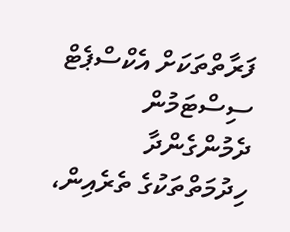ފަރާތްތަކަށް އެކްސްޕެޓް ސިސްޓަމުން ދެމުންގެންދާ ހިދުމަތްތަކުގެ ތެރެއިން،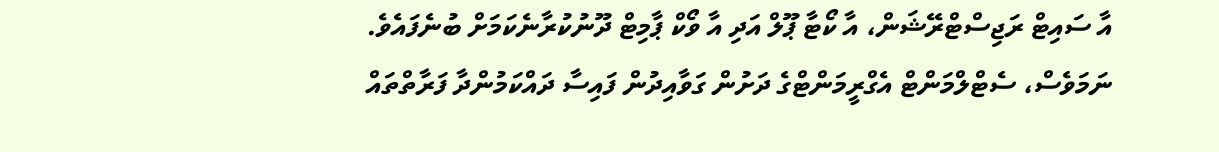އާ ސައިޓް ރަޖިސްޓްރޭޝަން، އާ ކޯޓާ ޕޫލް އަދި އާ ވޯކް ޕާމިޓް ދޫނުކުރާނެކަމަށް ބުނެފައެވެ.
ނަމަވެސް، ސެޓްލްމަންޓް އެގްރީމަންޓްގެ ދަށުން ގަވާއިދުން ފައިސާ ދައްކަމުންދާ ފަރާތްތައް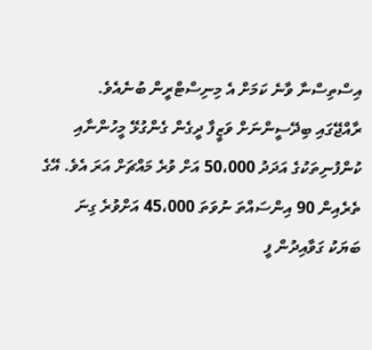އިސްތިސްނާ ވާނެ ކަމަށް އެ މިނިސްޓްރީން ބުނެއެވެ.
ރާއްޖޭގައި ބިދޭސީންނަށް ވަޒީފާ ދީގެން ގެންގުޅޭ މީހުންނާއި ކުންފުނިތަކުގެ އަދަދު 50،000 އަށް ވުރެ މައްޗަށް އަރަ އެވެ. އޭގެ ތެރެއިން 90 އިންސައްތަ ނުވަތަ 45،000 އަށްވުރެ ގިނަ ބަޔަކު ގަވާއިދުން ފީ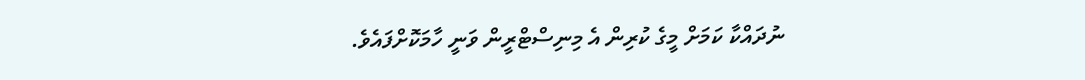ނުދައްކާ ކަމަށް މީގެ ކުރިން އެ މިނިސްޓްރީން ވަނީ ހާމަކޮށްފައެވެ.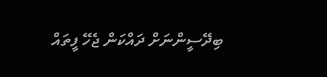ބިދޭސީންނަށް ދައްކަން ޖެހޭ ފީތައް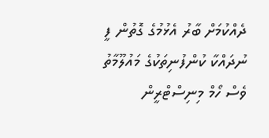ދެއްކުމަށް ބާރު އެޅުމުގެ ގޮތުން ފީ ނުދައްކާ ކުންފުނިތަކުގެ މައުލޫމާތު ވެސް ހޯމް މިނިސްޓްރީން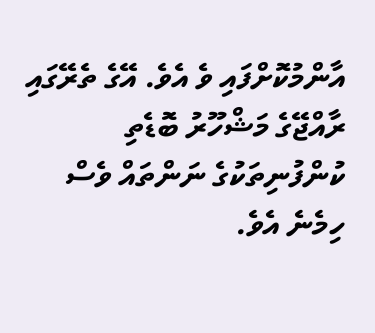އާންމުކޮށްފައި ވެ އެވެ. އޭގެ ތެރޭގައި ރާއްޖޭގެ މަޝްހޫރު ބޮޑެތި ކުންފުނިތަކުގެ ނަންތައް ވެސް ހިމެނެ އެވެ.